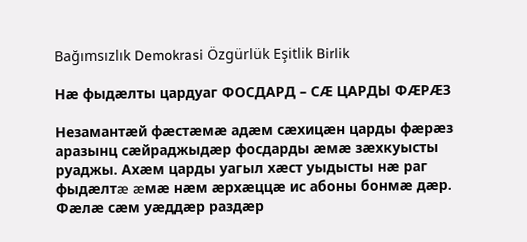Bağımsızlık Demokrasi Özgürlük Eşitlik Birlik

Нæ фыдæлты цардуаг ФОСДАРД – СÆ ЦАРДЫ ФÆРÆЗ

Незамантæй фæстæмæ адæм сæхицæн царды фæрæз аразынц сæйраджыдæр фосдарды æмæ зæхкуысты руаджы. Ахæм царды уагыл хæст уыдысты нæ раг фыдæлтæ æмæ нæм æрхæццæ ис абоны бонмæ дæр. Фæлæ сæм уæддæр раздæр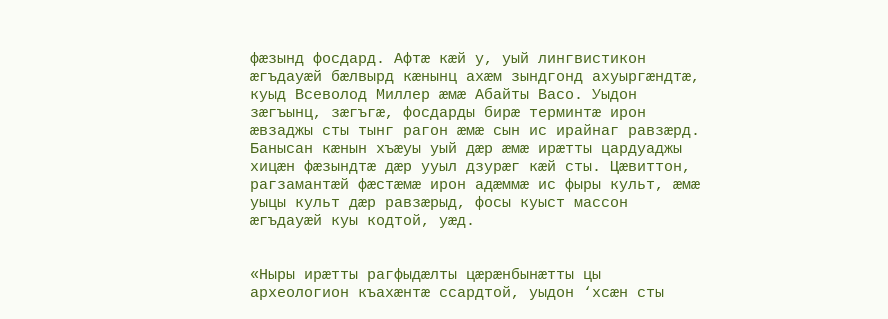фæзынд фосдард. Афтæ кæй у, уый лингвистикон æгъдауæй бæлвырд кæнынц ахæм зындгонд ахуыргæндтæ, куыд Всеволод Миллер æмæ Абайты Васо. Уыдон зæгъынц, зæгъгæ, фосдарды бирæ терминтæ ирон æвзаджы сты тынг рагон æмæ сын ис ирайнаг равзæрд. Банысан кæнын хъæуы уый дæр æмæ ирæтты цардуаджы хицæн фæзындтæ дæр ууыл дзурæг кæй сты. Цæвиттон, рагзамантæй фæстæмæ ирон адæммæ ис фыры культ, æмæ уыцы культ дæр равзæрыд, фосы куыст массон æгъдауæй куы кодтой, уæд.


«Ныры ирæтты рагфыдæлты цæрæнбынæтты цы археологион къахæнтæ ссардтой, уыдон ‘хсæн сты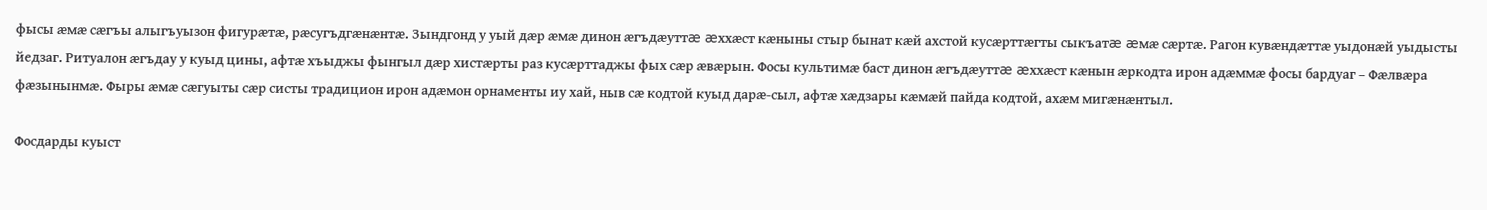фысы æмæ сæгъы алыгъуызон фигурæтæ, рæсугъдгæнæнтæ. Зындгонд у уый дæр æмæ динон æгъдæуттæ æххæст кæныны стыр бынат кæй ахстой кусæрттæгты сыкъатæ æмæ сæртæ. Рагон кувæндæттæ уыдонæй уыдысты йедзаг. Ритуалон æгъдау у куыд цины, афтæ хъыджы фынгыл дæр хистæрты раз кусæрттаджы фых сæр æвæрын. Фосы культимæ баст динон æгъдæуттæ æххæст кæнын æркодта ирон адæммæ фосы бардуаг – Фæлвæра фæзынынмæ. Фыры æмæ сæгуыты сæр систы традицион ирон адæмон орнаменты иу хай, ныв сæ кодтой куыд дарæ-сыл, афтæ хæдзары кæмæй пайда кодтой, ахæм мигæнæнтыл.

Фосдарды куыст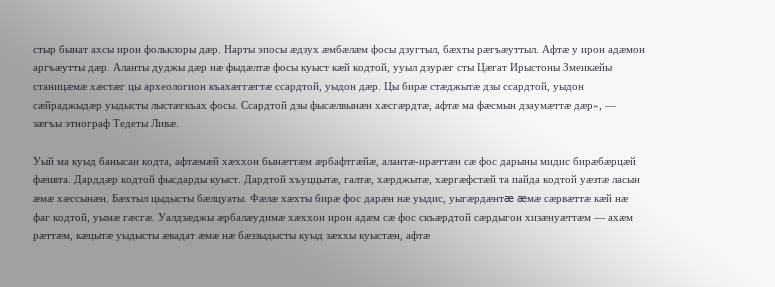стыр бынат ахсы ирон фольклоры дæр. Нарты эпосы æдзух æмбæлæм фосы дзугтыл, бæхты рæгъæуттыл. Афтæ у ирон адæмон аргъæутты дæр. Аланты дуджы дæр нæ фыдæлтæ фосы куыст кæй кодтой, ууыл дзурæг сты Цæгат Ирыстоны Змеикæйы станицæмæ хæстæг цы археологион къахæггæгтæ ссардтой, уыдон дæр. Цы бирæ стæджытæ дзы ссардтой, уыдон сæйраджыдæр уыдысты лыстæгкъах фосы. Ссардтой дзы фысæлвынæн хæсгæрдтæ, афтæ ма фæсмын дзаумæттæ дæр», — зæгъы этнограф Тедеты Ливæ.

Уый ма куыд банысан кодта, афтæмæй хæххон бынæттæм æрбафтгæйæ, алантæ-ирæттæн сæ фос дарыны мидис бирæбæрцæй фæивта. Дарддæр кодтой фысдарды куыст. Дардтой хъуццытæ, галтæ, хæрджытæ, хæргæфстæй та пайда кодтой уæзтæ ласын æмæ хæссынæн. Бæхтыл цыдысты бæлцуаты. Фæлæ хæхты бирæ фос дарæн нæ уыдис, уыгæрдæнтæ æмæ сæрвæттæ кæй нæ фаг кодтой, уымæ гæсгæ. Уалдзæджы æрбалæудимæ хæххон ирон адæм сæ фос скъæрдтой сæрдыгон хизæнуæттæм — ахæм рæттæм, кæцытæ уыдысты æвадат æмæ нæ бæззыдысты куыд зæххы куыстæн, афтæ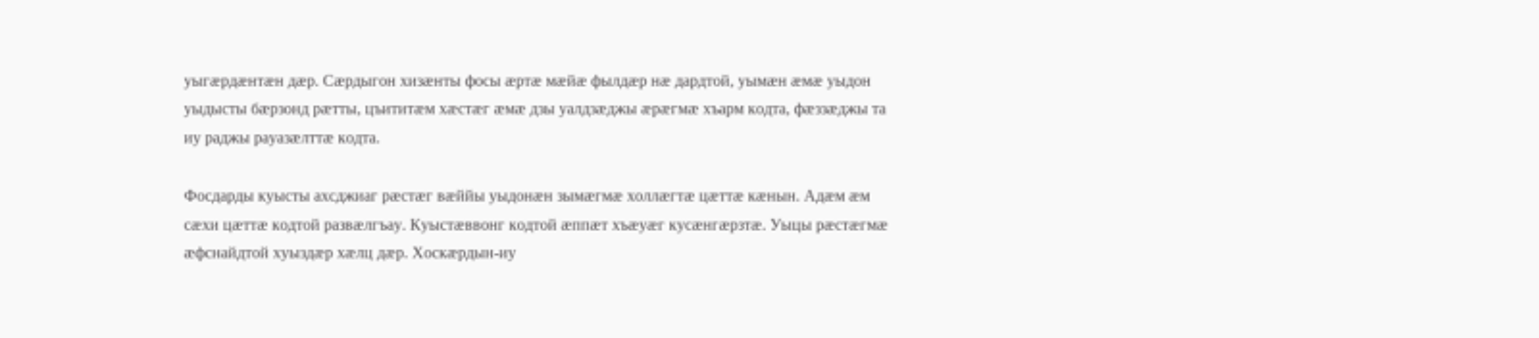уыгæрдæнтæн дæр. Сæрдыгон хизæнты фосы æртæ мæйæ фылдæр нæ дардтой, уымæн æмæ уыдон уыдысты бæрзонд рæтты, цъититæм хæстæг æмæ дзы уалдзæджы æрæгмæ хъарм кодта, фæззæджы та иу раджы рауазæлттæ кодта.

Фосдарды куысты ахсджиаг рæстæг вæййы уыдонæн зымæгмæ холлæгтæ цæттæ кæнын. Адæм æм сæхи цæттæ кодтой развæлгъау. Куыстæввонг кодтой æппæт хъæуæг кусæнгæрзтæ. Уыцы рæстæгмæ æфснайдтой хуыздæр хæлц дæр. Хоскæрдын-иу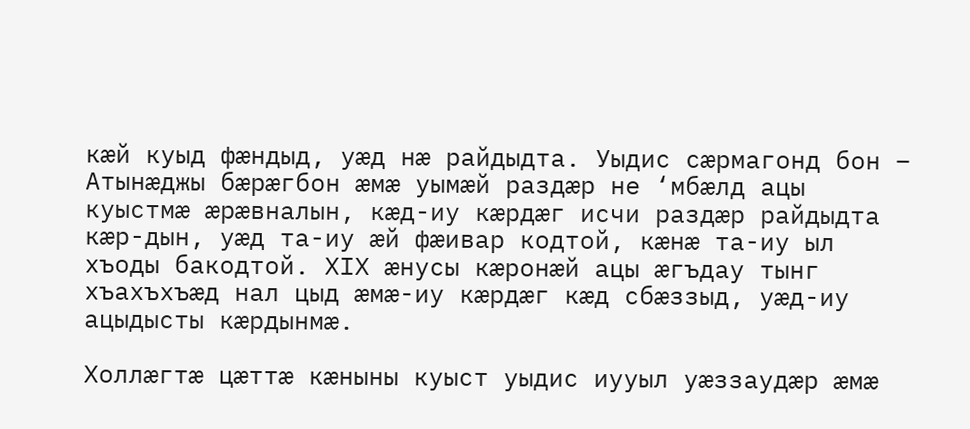кæй куыд фæндыд, уæд нæ райдыдта. Уыдис сæрмагонд бон – Атынæджы бæрæгбон æмæ уымæй раздæр не ‘мбæлд ацы куыстмæ æрæвналын, кæд-иу кæрдæг исчи раздæр райдыдта кæр-дын, уæд та-иу æй фæивар кодтой, кæнæ та-иу ыл хъоды бакодтой. ХIХ æнусы кæронæй ацы æгъдау тынг хъахъхъæд нал цыд æмæ-иу кæрдæг кæд сбæззыд, уæд-иу ацыдысты кæрдынмæ.

Холлæгтæ цæттæ кæныны куыст уыдис иууыл уæззаудæр æмæ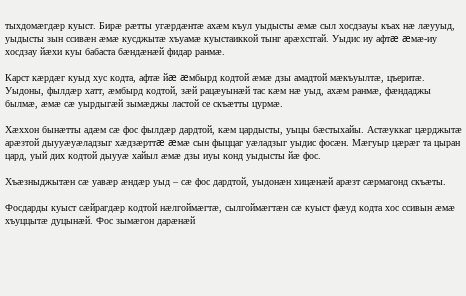тыхдомæгдæр куыст. Бирæ рæтты угæрдæнтæ ахæм къул уыдысты æмæ сыл хосдзауы къах нæ лæууыд, уыдысты зын ссивæн æмæ кусджытæ хъуамæ куыстаиккой тынг арæхстгай. Уыдис иу афтæ æмæ-иу хосдзау йæхи куы бабаста бæндæнæй фидар ранмæ.

Карст кæрдæг куыд хус кодта, афтæ йæ æмбырд кодтой æмæ дзы амадтой мæкъуылтæ, цъеритæ. Уыдоны, фылдæр хатт, æмбырд кодтой, зæй рацæуынæй тас кæм нæ уыд, ахæм ранмæ, фæндаджы былмæ, æмæ сæ уырдыгæй зымæджы ластой се скъæтты цурмæ.

Хæххон бынæтты адæм сæ фос фылдæр дардтой, кæм цардысты, уыцы бæстыхайы. Астæуккаг цæрджытæ арæзтой дыууæуæладзыг хæдзæрттæ æмæ сын фыццаг уæладзыг уыдис фосæн. Мæгуыр цæрæг та цыран цард, уый дих кодтой дыууæ хайыл æмæ дзы иуы конд уыдысты йæ фос.

Хъæзныджытæн сæ уавæр æндæр уыд – сæ фос дардтой, уыдонæн хицæнæй арæзт сæрмагонд скъæты.

Фосдарды куыст сæйрагдæр кодтой нæлгоймæгтæ, сылгоймæгтæн сæ куыст фæуд кодта хос ссивын æмæ хъуццытæ дуцынæй. Фос зымæгон дарæнæй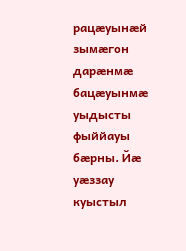рацæуынæй зымæгон дарæнмæ бацæуынмæ уыдысты фыййауы бæрны. Йæ уæззау куыстыл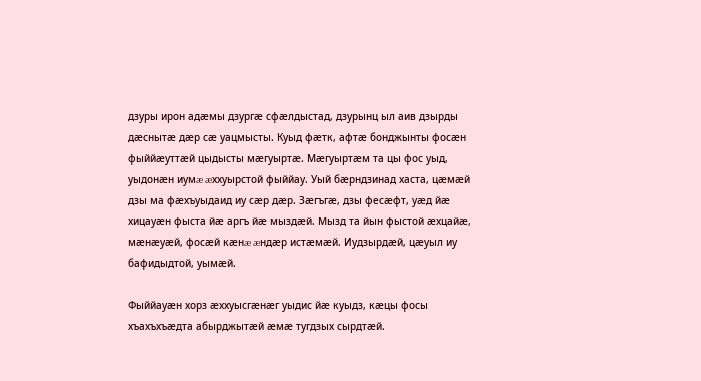дзуры ирон адæмы дзургæ сфæлдыстад, дзурынц ыл аив дзырды дæснытæ дæр сæ уацмысты. Куыд фæтк, афтæ бонджынты фосæн фыййæуттæй цыдысты мæгуыртæ. Мæгуыртæм та цы фос уыд, уыдонæн иумæ æххуырстой фыййау. Уый бæрндзинад хаста, цæмæй дзы ма фæхъуыдаид иу сæр дæр. Зæгъгæ, дзы фесæфт, уæд йæ хицауæн фыста йæ аргъ йæ мыздæй. Мызд та йын фыстой æхцайæ, мæнæуæй, фосæй кæнæ æндæр истæмæй. Иудзырдæй, цæуыл иу бафидыдтой, уымæй.

Фыййауæн хорз æххуысгæнæг уыдис йæ куыдз, кæцы фосы хъахъхъæдта абырджытæй æмæ тугдзых сырдтæй.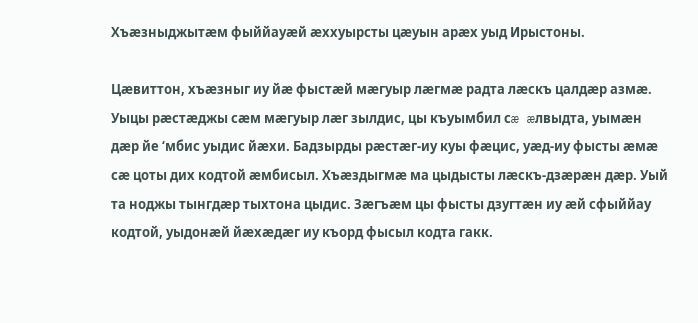Хъæзныджытæм фыййауæй æххуырсты цæуын арæх уыд Ирыстоны.

Цæвиттон, хъæзныг иу йæ фыстæй мæгуыр лæгмæ радта лæскъ цалдæр азмæ. Уыцы рæстæджы сæм мæгуыр лæг зылдис, цы къуымбил сæ æлвыдта, уымæн дæр йе ‘мбис уыдис йæхи. Бадзырды рæстæг-иу куы фæцис, уæд-иу фысты æмæ сæ цоты дих кодтой æмбисыл. Хъæздыгмæ ма цыдысты лæскъ-дзæрæн дæр. Уый та ноджы тынгдæр тыхтона цыдис. Зæгъæм цы фысты дзугтæн иу æй сфыййау кодтой, уыдонæй йæхæдæг иу къорд фысыл кодта гакк.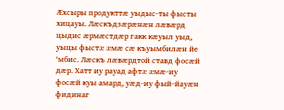Æхсыры продукттæ уыдыс-ты фысты хицауы. Лæскъдзæрæнæн лæвæрд цыдис æрмæстдæр гакк кæуыл уыд, уыцы фыстæ æмæ сæ къуымбилæн йе ‘мбис. Лæскъ лæвæрдтой ставд фосæй дæр. Хатт иу рауад афтæ æмæ-иу фосæй куы амард, уæд-иу фый-йауæн фидинаг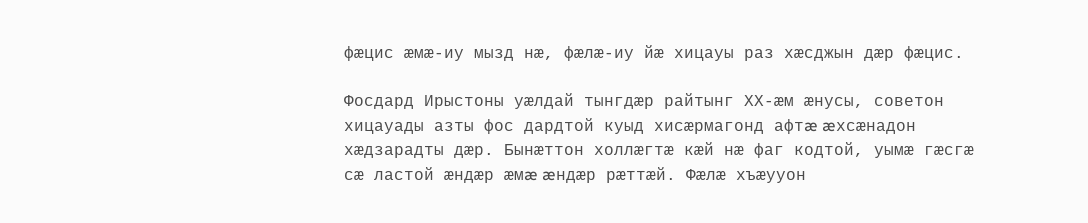фæцис æмæ-иу мызд нæ, фæлæ-иу йæ хицауы раз хæсджын дæр фæцис.

Фосдард Ирыстоны уæлдай тынгдæр райтынг ХХ-æм æнусы, советон хицауады азты фос дардтой куыд хисæрмагонд афтæ æхсæнадон хæдзарадты дæр. Бынæттон холлæгтæ кæй нæ фаг кодтой, уымæ гæсгæ сæ ластой æндæр æмæ æндæр рæттæй. Фæлæ хъæууон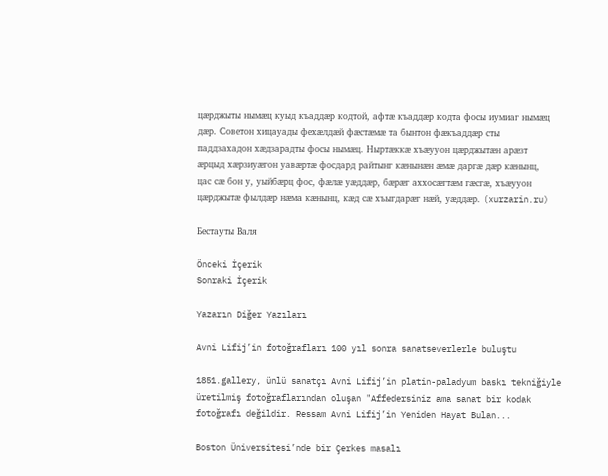цæрджыты нымæц куыд къаддæр кодтой, афтæ къаддæр кодта фосы иумиаг нымæц дæр. Советон хицауады фехæлдæй фæстæмæ та бынтон фæкъаддæр сты паддзахадон хæдзарадты фосы нымæц. Ныртæккæ хъæууон цæрджытæн арæзт æрцыд хæрзиуæгон уавæртæ фосдард райтынг кæнынæн æмæ даргæ дæр кæнынц, цас сæ бон у, уыйбæрц фос, фæлæ уæддæр, бæрæг аххосæгтæм гæсгæ, хъæууон цæрджытæ фылдæр нæма кæнынц, кæд сæ хъыгдарæг нæй, уæддæр. (xurzarin.ru)

Бестауты Валя

Önceki İçerik
Sonraki İçerik

Yazarın Diğer Yazıları

Avni Lifij’in fotoğrafları 100 yıl sonra sanatseverlerle buluştu

1851.gallery, ünlü sanatçı Avni Lifij’in platin-paladyum baskı tekniğiyle üretilmiş fotoğraflarından oluşan "Affedersiniz ama sanat bir kodak fotoğrafı değildir. Ressam Avni Lifij’in Yeniden Hayat Bulan...

Boston Üniversitesi’nde bir Çerkes masalı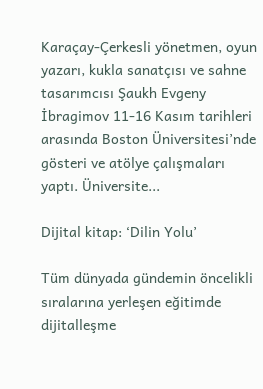Karaçay-Çerkesli yönetmen, oyun yazarı, kukla sanatçısı ve sahne tasarımcısı Şaukh Evgeny İbragimov 11-16 Kasım tarihleri arasında Boston Üniversitesi’nde gösteri ve atölye çalışmaları yaptı. Üniversite...

Dijital kitap: ‘Dilin Yolu’

Tüm dünyada gündemin öncelikli sıralarına yerleşen eğitimde dijitalleşme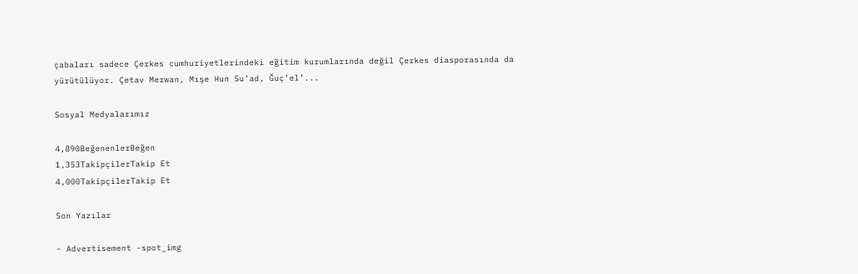çabaları sadece Çerkes cumhuriyetlerindeki eğitim kurumlarında değil Çerkes diasporasında da yürütülüyor. Çetav Merwan, Mışe Hun Su’ad, Ğuç’el’...

Sosyal Medyalarımız

4,890BeğenenlerBeğen
1,353TakipçilerTakip Et
4,000TakipçilerTakip Et

Son Yazılar

- Advertisement -spot_img